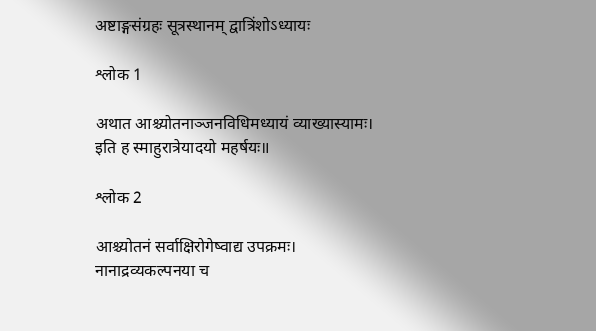अष्टाङ्गसंग्रहः सूत्रस्थानम् द्वात्रिंशोऽध्यायः

श्लोक 1

अथात आश्च्योतनाञ्जनविधिमध्यायं व्याख्यास्यामः।
इति ह स्माहुरात्रेयादयो महर्षयः॥

श्लोक 2

आश्च्योतनं सर्वाक्षिरोगेष्वाद्य उपक्रमः।
नानाद्रव्यकल्पनया च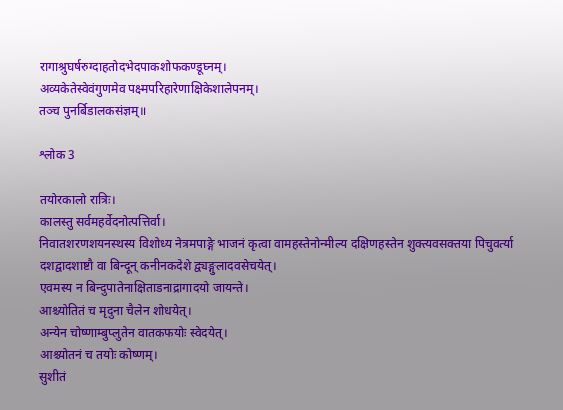रागाश्रुघर्षरुग्दाहतोदभेदपाकशोफकण्डूघ्नम्।
अव्यकेतेस्वेवंगुणमेव पक्ष्मपरिहारेणाक्षिकेशालेपनम्।
तञ्च पुनर्बिडालकसंज्ञम्॥

श्लोक 3

तयोरकालो रात्रिः।
कालस्तु सर्वमहर्वेदनोत्पत्तिर्वा।
निवातशरणशयनस्थस्य विशोध्य नेत्रमपाङ्गे भाजनं कृत्वा वामहस्तेनोन्मील्य दक्षिणहस्तेन शुक्त्यवसक्तया पिचुवर्त्या दशद्वादशाष्टौ वा बिन्दून् कनीनकदेशे द्व्यङ्गुलादवसेचयेत्।
एवमस्य न बिन्दुपातेनाक्षिताडनाद्रागादयो जायन्ते।
आश्च्योतितं च मृदुना चैलेन शोधयेत्।
अन्येन चोष्णाम्बुप्लुतेन वातकफयोः स्वेदयेत्।
आश्च्योतनं च तयोः कोष्णम्।
सुशीतं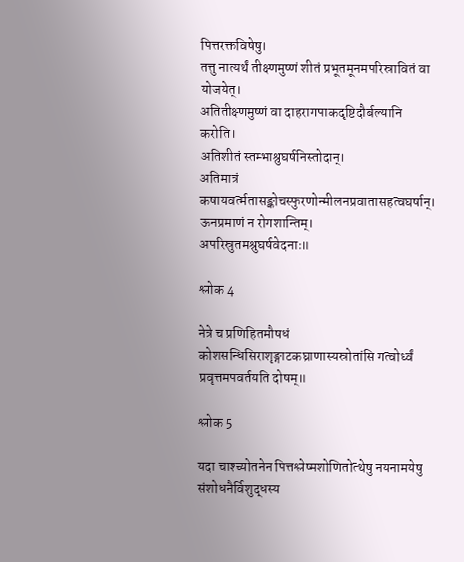पित्तरक्तविषेषु।
तत्तु नात्यर्थं तीक्ष्णमुष्णं शीतं प्रभूतमूनमपरिस्रावितं वा योजयेत्।
अतितीक्ष्णमुष्णं वा दाहरागपाकदृष्टिदौर्बल्यानि करोति।
अतिशीतं स्तम्भाश्रुघर्षनिस्तोदान्।
अतिमात्रं कषायवर्त्मतासङ्कोचस्फुरणोन्मीलनप्रवातासहत्वघर्षान्।
ऊनप्रमाणं न रोगशान्तिम्।
अपरिस्रुतमश्रुघर्षवेदनाः॥

श्लोक 4

नेत्रे च प्रणिहितमौषधं कोशसन्धिसिराशृङ्गाटकघ्राणास्यस्रोतांसि गत्वोर्ध्वं प्रवृत्तमपवर्तयति दोषम्॥

श्लोक 5

यदा चाश्च्योतनेन पित्तश्लेष्मशोणितोत्थेषु नयनामयेषु संशोधनैर्विशुद्धस्य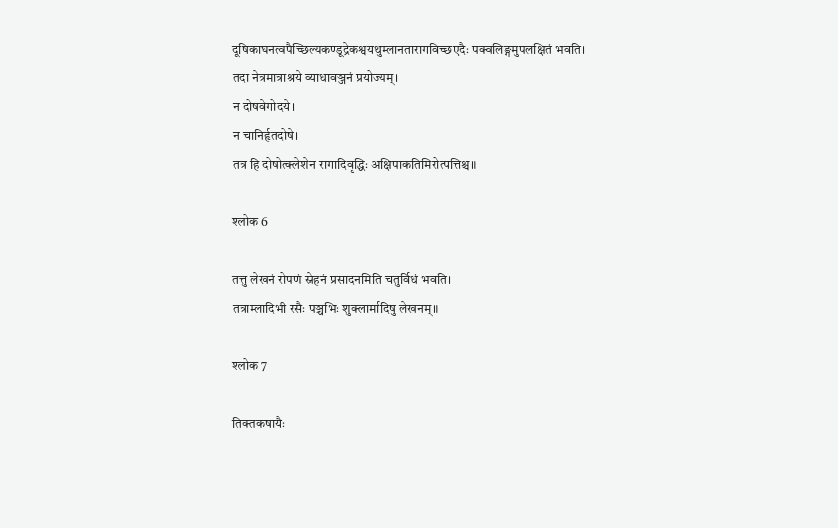दूषिकाघनत्वपैच्छिल्यकण्डूद्रेकश्वयथुम्लानतारागविच्छएदैः पक्वलिङ्गमुपलक्षितं भवति।
तदा नेत्रमात्राश्रये व्याधावञ्जनं प्रयोज्यम्।
न दोषवेगोदये।
न चानिर्हृतदोषे।
तत्र हि दोषोत्क्लेशेन रागादिवृद्धिः अक्षिपाकतिमिरोत्पत्तिश्च॥

श्लोक 6

तत्तु लेखनं रोपणं स्नेहनं प्रसादनमिति चतुर्विधं भवति।
तत्राम्लादिभी रसैः पञ्चभिः शुक्लार्मादिषु लेखनम्॥

श्लोक 7

तिक्तकषायैः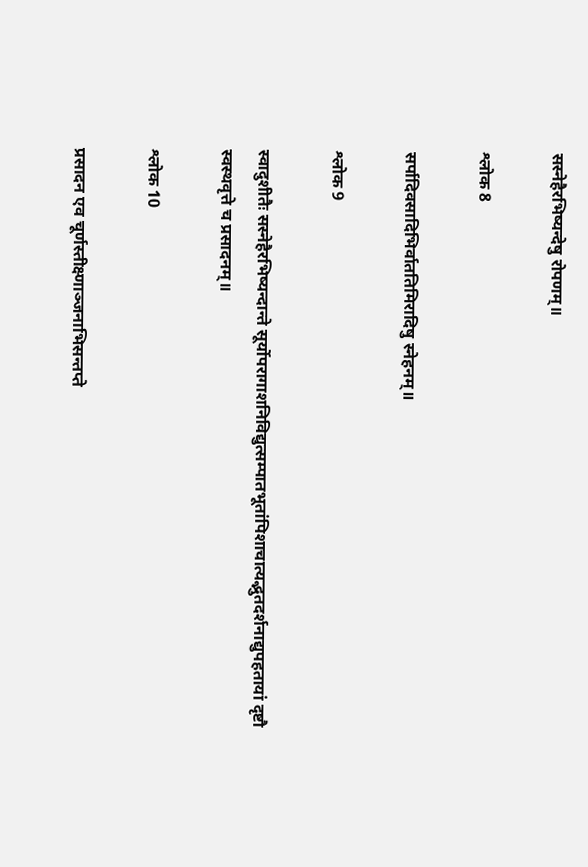सस्नेहैरभिष्यन्देषु रोपणम्॥

श्लोक 8

सर्पादिवसादिभिर्वाततिमिरादिषु स्नेहनम्॥

श्लोक 9

स्वादुशीतैः सस्नेहैरभिष्यन्दान्ते सूर्योपरागाशनिविद्युत्सम्पातभूतांपिशाचात्यद्भुतदर्शनाद्युपहतायां दृष्टौ स्वस्थवृत्ते च प्रसादनम्॥

श्लोक 10

प्रसादन एव चूर्णस्तीक्ष्णाञ्जनाभिसन्तप्ते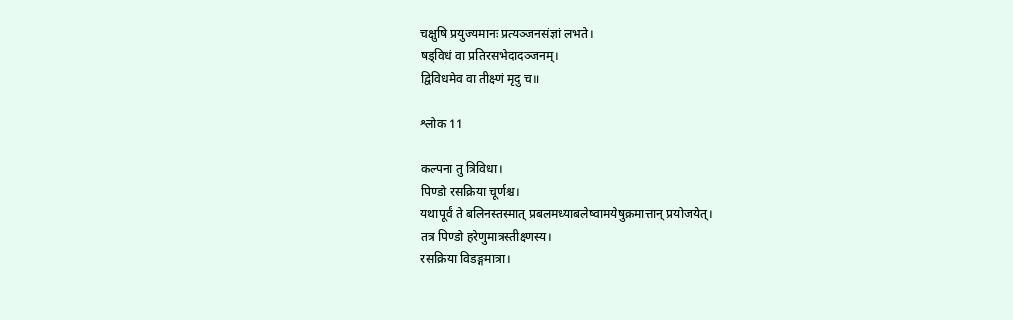चक्षुषि प्रयुज्यमानः प्रत्यञ्जनसंज्ञां लभते।
षड्विधं वा प्रतिरसभेदादञ्जनम्।
द्विविधमेव वा तीक्ष्णं मृदु च॥

श्लोक 11

कल्पना तु त्रिविधा।
पिण्डो रसक्रिया चूर्णश्च।
यथापूर्वं ते बलिनस्तस्मात् प्रबलमध्याबलेष्वामयेषुक्रमात्तान् प्रयोजयेत्।
तत्र पिण्डो हरेणुमात्रस्तीक्ष्णस्य।
रसक्रिया विडङ्गमात्रा।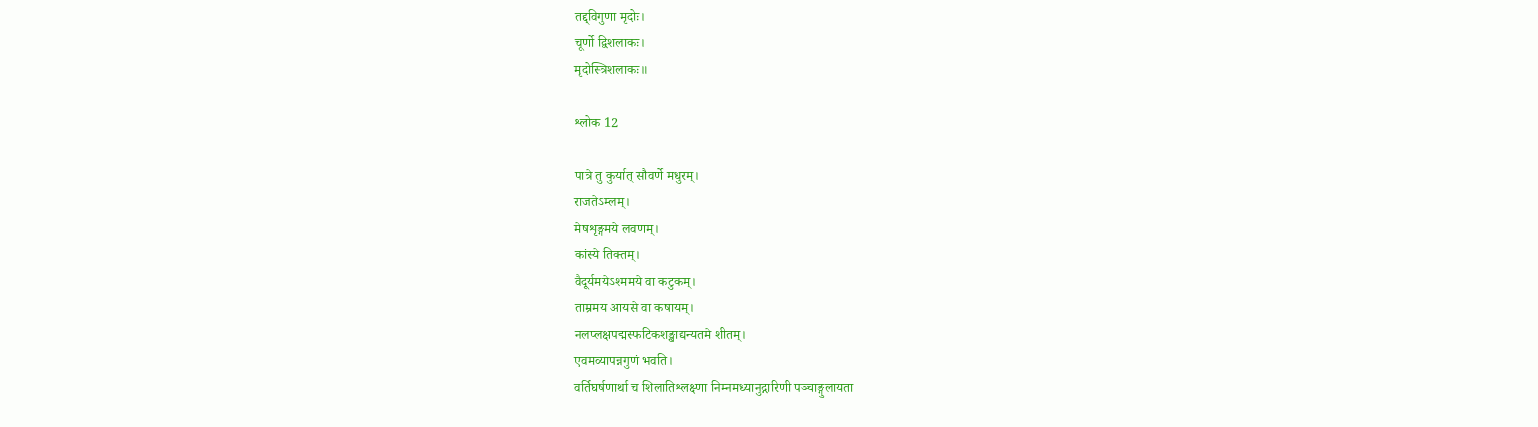तद्द्विगुणा मृदोः।
चूर्णो द्विशलाकः।
मृदोस्त्रिशलाकः॥

श्लोक 12

पात्रे तु कुर्यात् सौवर्णे मधुरम्।
राजतेऽम्लम्।
मेषशृङ्गमये लवणम्।
कांस्ये तिक्तम्।
वैदूर्यमयेऽश्ममये वा कटुकम्।
ताम्रमय आयसे वा कषायम्।
नलप्लक्षपद्मस्फटिकशङ्खाद्यन्यतमे शीतम्।
एवमव्यापन्नगुणं भवति।
वर्तिघर्षणार्था च शिलातिश्लक्ष्णा निम्नमध्यानुद्गारिणी पञ्चाङ्गुलायता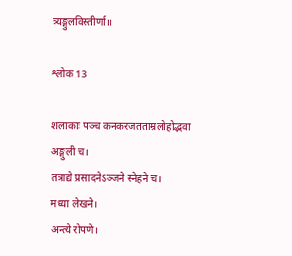त्र्यङ्गुलविस्तीर्णा॥

श्लोक 13

शलाकाः पञ्च कनकरजतताम्रलोहोद्भवा अङ्गुली च।
तत्राद्ये प्रसादनेऽञ्जने स्नेहने च।
मध्या लेखने।
अन्त्ये रोपणे।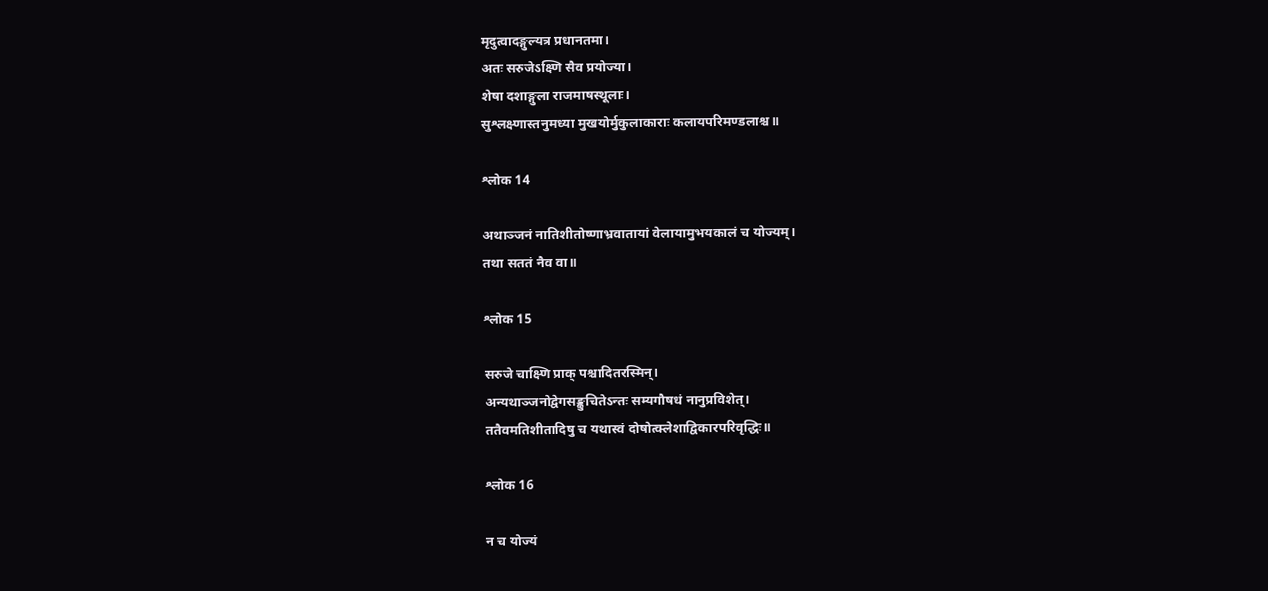मृदुत्वादङ्गुल्यत्र प्रधानतमा।
अतः सरुजेऽक्ष्णि सैव प्रयोज्या।
शेषा दशाङ्गुला राजमाषस्थूलाः।
सुश्लक्ष्णास्तनुमध्या मुखयोर्मुकुलाकाराः कलायपरिमण्डलाश्च॥

श्लोक 14

अथाञ्जनं नातिशीतोष्णाभ्रवातायां वेलायामुभयकालं च योज्यम्।
तथा सततं नैव वा॥

श्लोक 15

सरुजे चाक्ष्णि प्राक् पश्चादितरस्मिन्।
अन्यथाञ्जनोद्वेगसङ्कुचितेऽन्तः सम्यगौषधं नानुप्रविशेत्।
ततैवमतिशीतादिषु च यथास्वं दोषोत्क्लेशाद्विकारपरिवृद्धिः॥

श्लोक 16

न च योज्यं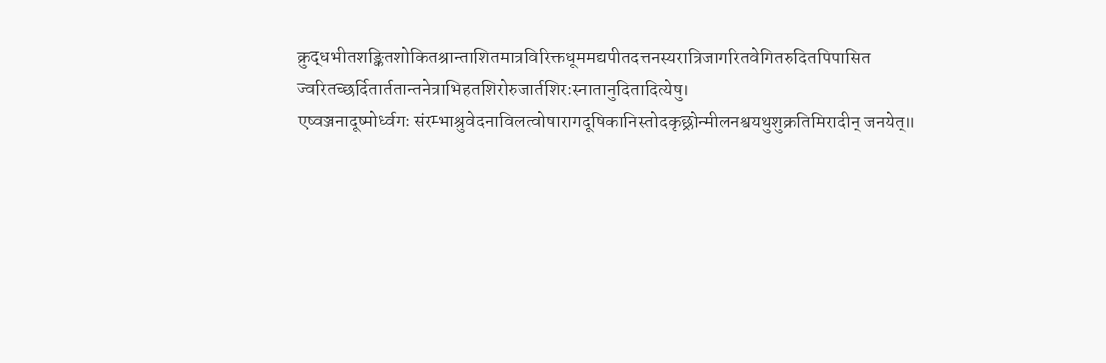क्रुद्धभीतशङ्कितशोकितश्रान्ताशितमात्रविरिक्तधूममद्यपीतदत्तनस्यरात्रिजागरितवेगितरुदितपिपासित ज्वरितच्छर्दितार्ततान्तनेत्राभिहतशिरोरुजार्तशिरःस्नातानुदितादित्येषु।
एष्वञ्जनादूष्मोर्ध्वगः संरम्भाश्रुवेदनाविलत्वोषारागदूषिकानिस्तोदकृछ्रोन्मीलनश्वयथुशुक्रतिमिरादीन् जनयेत्॥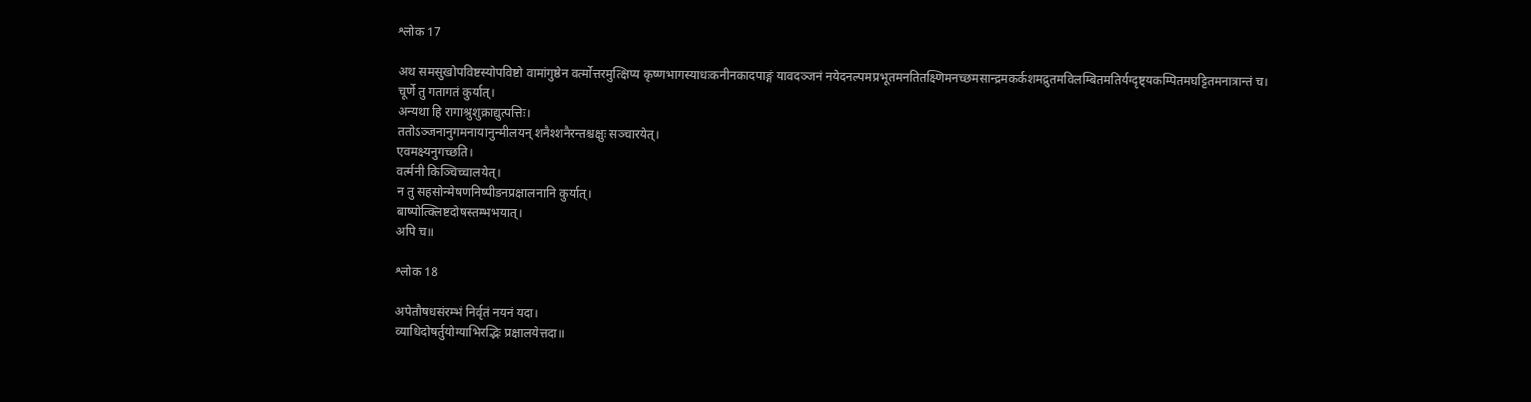श्लोक 17

अथ समसुखोपविष्टस्योपविष्टो वामांगुष्ठेन वर्त्मोत्तरमुत्क्षिप्य कृष्णभागस्याधःकनीनकादपाङ्गं यावदञ्जनं नयेदनल्पमप्रभूतमनतितक्ष्णिमनच्छमसान्द्रमकर्कशमद्रुतमविलम्बितमतिर्यग्दृष्ट्यकम्पितमघट्टितमनात्रान्तं च।
चूर्णे तु गतागतं कुर्यात्।
अन्यथा हि रागाश्रुशुक्राद्युत्पत्तिः।
ततोऽञ्जनानुगमनायानुन्मीलयन् शनैश्शनैरन्तश्चक्षुः सञ्चारयेत्।
एवमक्ष्यनुगच्छति।
वर्त्मनी किञ्चिच्चालयेत्।
न तु सहसोन्मेषणनिष्पीडनप्रक्षालनानि कुर्यात्।
बाष्पोत्क्लिष्टदोषस्तम्भभयात्।
अपि च॥

श्लोक 18

अपेतौषधसंरम्भं निर्वृतं नयनं यदा।
व्याधिदोषर्तुयोग्याभिरद्भिः प्रक्षालयेत्तदा॥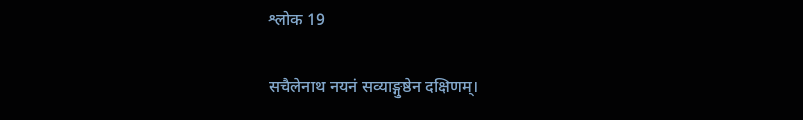श्लोक 19

सचैलेनाथ नयनं सव्याङ्गुष्ठेन दक्षिणम्।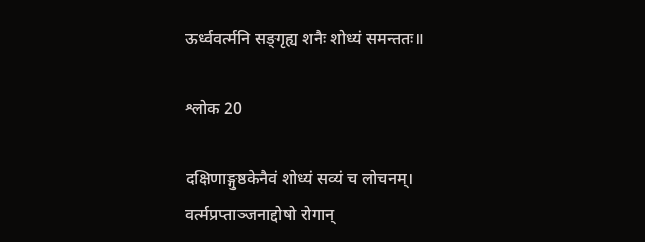ऊर्ध्ववर्त्मनि सङ्गृह्य शनैः शोध्यं समन्ततः॥

श्लोक 20

दक्षिणाङ्गुष्ठकेनैवं शोध्यं सव्यं च लोचनम्।
वर्त्मप्रप्ताञ्जनाद्दोषो रोगान्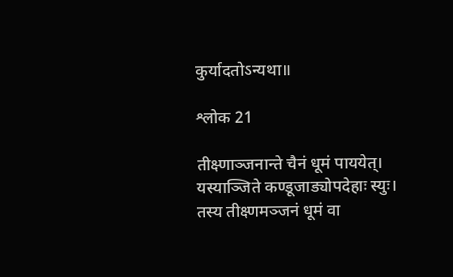कुर्यादतोऽन्यथा॥

श्लोक 21

तीक्ष्णाञ्जनान्ते चैनं धूमं पाययेत्।
यस्याञ्जिते कण्डूजाड्योपदेहाः स्युः।
तस्य तीक्ष्णमञ्जनं धूमं वा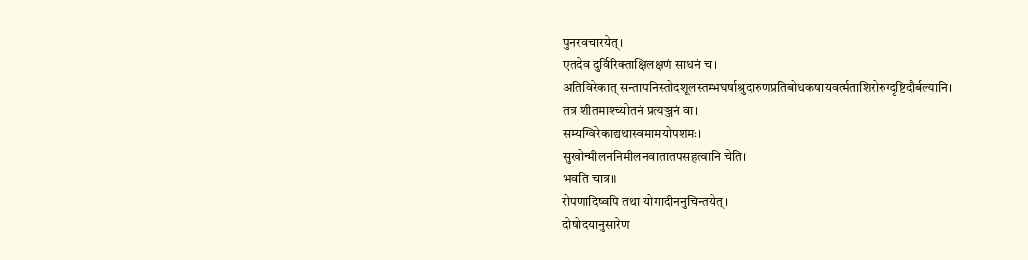पुनरवचारयेत्।
एतदेव दुर्विरिक्ताक्षिलक्षणं साधनं च।
अतिविरेकात् सन्तापनिस्तोदशूलस्तम्भघर्षाश्रुदारुणप्रतिबोधकषायवर्त्मताशिरोरुग्दृष्टिदौर्बल्यानि।
तत्र शीतमाश्च्योतनं प्रत्यञ्जनं वा।
सम्यग्विरेकाद्यथास्वमामयोपशमः।
सुखोन्मीलननिमीलनवातातपसहत्वानि चेति।
भवति चात्र॥
रोपणादिष्वपि तथा योगादीननुचिन्तयेत्।
दोषोदयानुसारेण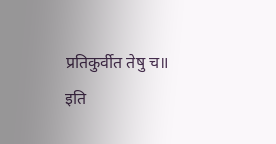प्रतिकुर्वीत तेषु च॥
इति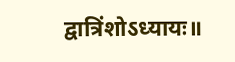द्वात्रिंशोऽध्यायः॥